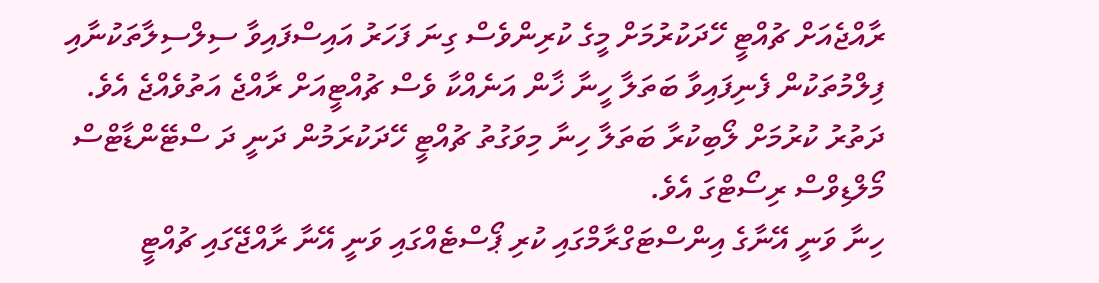ރާއްޖެއަށް ޗުއްޓީ ހޭދަކުރުމަށް މީގެ ކުރިންވެސް ގިނަ ފަހަރު އައިސްފައިވާ ސިލްސިލާތަކުނާއި ފިލްމުތަކުން ފެނިފައިވާ ބަތަލާ ހީނާ ޚާން އަނެއްކާ ވެސް ޗުއްޓީއަށް ރާއްޖެ އަތުވެއްޖެ އެވެ.
ދަތުރު ކުރުމަށް ލޯބިކުރާ ބަތަލާ ހިނާ މިވަގުތު ޗުއްޓީ ހޭދަކުރަމުން ދަނީ ދަ ސްޓޭންޑާޓްސް މޯލްޑިވްސް ރިސޯޓްގަ އެވެ.
ހިނާ ވަނީ އޭނާގެ އިންސްޓަގްރާމްގައި ކުރި ޕޯސްޓެއްގައި ވަނީ އޭނާ ރާއްޖޭގައި ޗުއްޓީ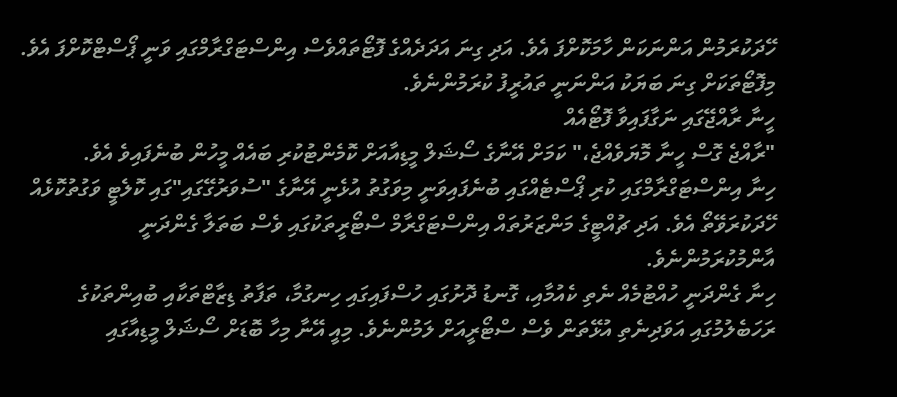ހޭދަކުރަމުން އަންނަކަން ހާމަކޮށްފަ އެވެ. އަދި ގިނަ އަދަދެއްގެ ފޮޓޯތައްވެސް އިންސްޓަގްރާމްގައި ވަނީ ޕޯސްޓްކޮށްފަ އެވެ. މިފޮޓޯތަކަށް ގިނަ ބަޔަކު އަންނަނީ ތައުރީފު ކުރަމުންނެވެ.
ހީނާ ރާއްޖޭގައި ނަގާފައިވާ ފޮޓޯއެއް
"ރާއްޖެ ގޮސް ހީނާ މޮޔަވެއްޖެ،" ކަމަށް އޭނާގެ ސޯޝަލް މީޑިއާއަށް ކޮމެންޓުކުރި ބައެއް މީހުން ބުނެފައިވެ އެވެ.
ހިނާ އިންސްޓަގްރާމްގައި ކުރި ޕޯސްޓެއްގައި ބުނެފައިވަނީ މިވަގުތު އުޅެނީ އޭނާގެ "ސުވަރުގޭގައި"ގައި ކޮލެޓީ ވަގުތުކޮޅެއް ހޭދަކުރަވޭތޯ އެވެ. އަދި ޗުއްޓީގެ މަންޒަރުތައް އިންސްޓަގްރާމް ސްޓޯރީތަކުގައި ވެސް ބަތަލާ ގެންދަނީ އާންމުކުރަމުންނެވެ.
ހިނާ ގެންދަނީ ހުއްޓުމެއް ނެތި ކެއުމާއި، ގޮނޑު ދޮށުގައި ހުސްފައިގައި ހިނގުމާ، ތަފާތު ޑިޒާޓްތަކާއި ބުއިންތަކުގެ ރަހަބެލުމުގައި އަވަދިނެތި އުޅޭތަން ވެސް ސްޓޯރީއަށް ލަމުންނެވެ. މިއީ އޭނާ މިހާ ބޮޑަށް ސޯޝަލް މީޑިއާގައި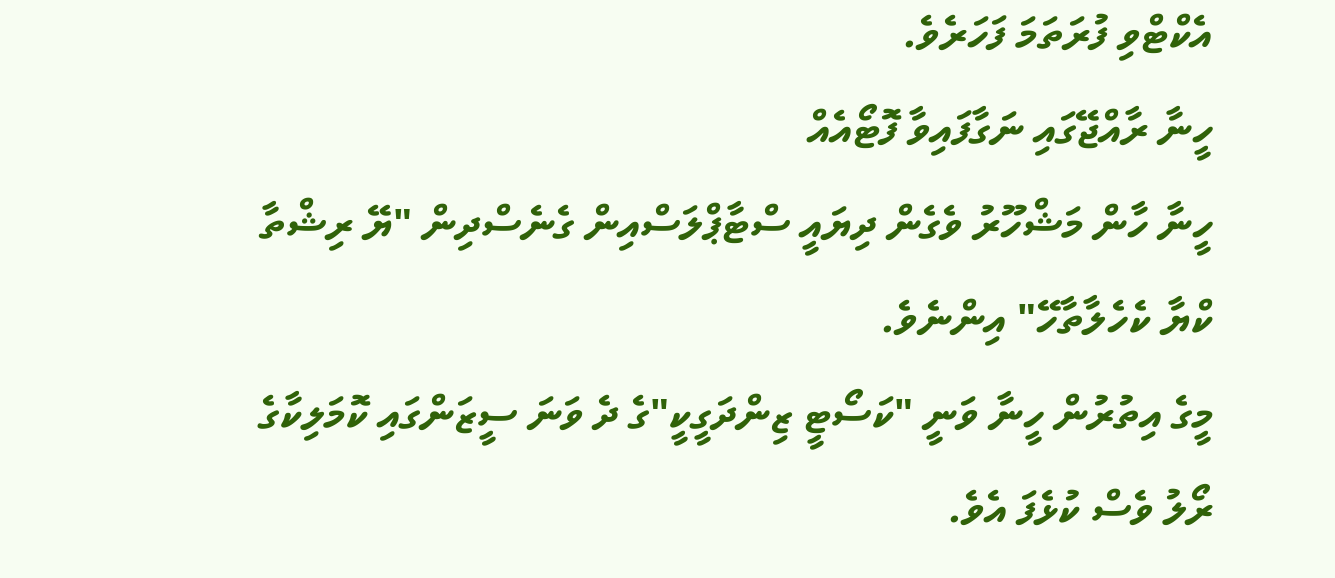އެކްޓްވި ފުރަތަމަ ފަހަރެވެ.
ހީނާ ރާއްޖޭގައި ނަގާފައިވާ ފޮޓޯއެއް
ހީނާ ހާން މަޝްހޫރު ވެގެން ދިޔައީ ސްޓާޕްލަސްއިން ގެނެސްދިން "ޔޭ ރިޝްތާ ކްޔާ ކެހެލާތާހޭ" އިންނެވެ.
މީގެ އިތުރުން ހީނާ ވަނީ "ކަސޯޓީ ޒިންދަގީކީ"ގެ ދެ ވަނަ ސީޒަންގައި ކޮމަލިކާގެ ރޯލު ވެސް ކުޅެފަ އެވެ.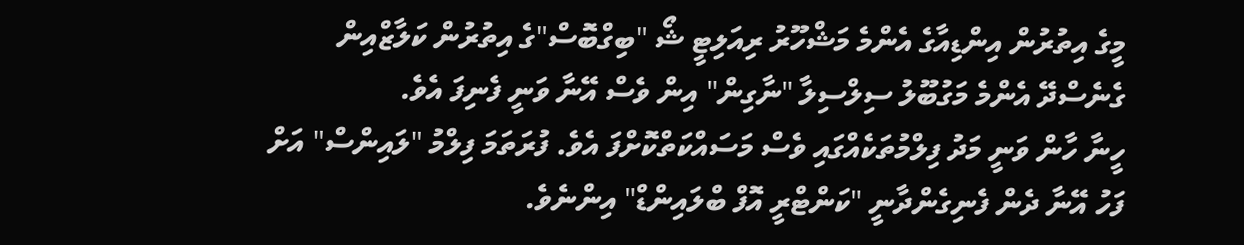މީގެ އިތުރުން އިންޑިއާގެ އެންމެ މަޝްހޫރު ރިއަލިޓީ ޝޯ "ބިގްބޮސް"ގެ އިތުރުން ކަލާޒްއިން ގެނެސްދޭ އެންމެ މަގުބޫލު ސިލްސިލާ "ނާގިން" އިން ވެސް އޭނާ ވަނީ ފެނިފަ އެވެ.
ހީނާ ހާން ވަނީ މަދު ފިލްމުތަކެއްގައި ވެސް މަސައްކަތްކޮށްފަ އެވެ. ފުރަތަމަ ފިލްމު "ލައިންސް" އަށް ފަހު އޭނާ ދެން ފެނިގެންދާނީ "ކަންޓްރީ އޮފް ބްލައިންޑް" އިންނެވެ.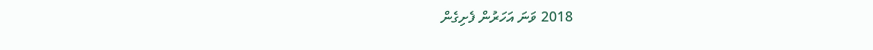2018 ވަނަ އަހަރުން ފެށިގެން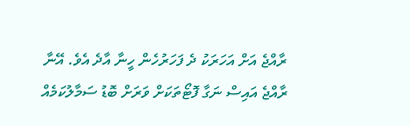ރާއްޖެ އަށް އަހަރަކު ދެ ފަހަރުހެން ހީނާ އާދެ އެވެ. އޭނާ ރާއްޖެ އައިސް ނަގާ ފޮޓޯތަކަށް ވަރަށް ބޮޑު ސަމާލުކަމެއް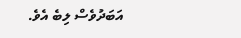އަބަދުވެސް ލިބެ އެވެ.